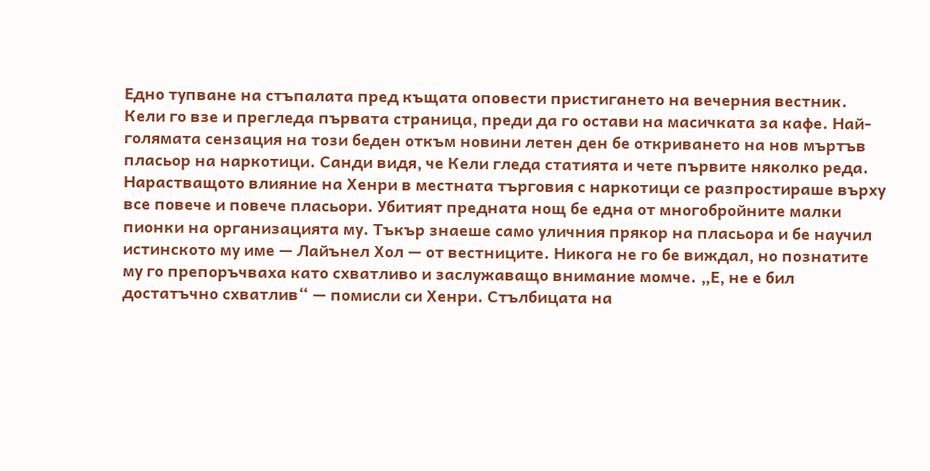Едно тупване на стъпалата пред къщата оповести пристигането на вечерния вестник. Кели го взе и прегледа първата страница, преди да го остави на масичката за кафе. Най-голямата сензация на този беден откъм новини летен ден бе откриването на нов мъртъв пласьор на наркотици. Санди видя, че Кели гледа статията и чете първите няколко реда.
Нарастващото влияние на Хенри в местната търговия с наркотици се разпростираше върху все повече и повече пласьори. Убитият предната нощ бе една от многобройните малки пионки на организацията му. Тъкър знаеше само уличния прякор на пласьора и бе научил истинското му име — Лайънел Хол — от вестниците. Никога не го бе виждал, но познатите му го препоръчваха като схватливо и заслужаващо внимание момче. „Е, не е бил достатъчно схватлив“ — помисли си Хенри. Стълбицата на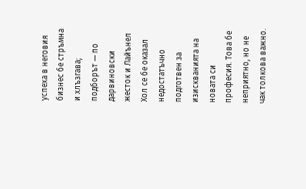успеха в неговия бизнес бе стръмна и хлъзгава; подборът — по дарвиновски жесток и Лайънел Хол се бе оказал недостатъчно подготвен за изискванията на новата си професия. Това бе неприятно, но не чак толкова важно.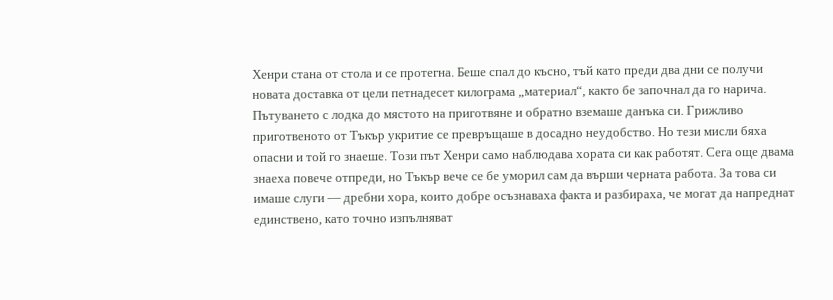Хенри стана от стола и се протегна. Беше спал до късно, тъй като преди два дни се получи новата доставка от цели петнадесет килограма „материал“, както бе започнал да го нарича. Пътуването с лодка до мястото на приготвяне и обратно вземаше данъка си. Грижливо приготвеното от Тъкър укритие се превръщаше в досадно неудобство. Но тези мисли бяха опасни и той го знаеше. Този път Хенри само наблюдава хората си как работят. Сега още двама знаеха повече отпреди, но Тъкър вече се бе уморил сам да върши черната работа. За това си имаше слуги — дребни хора, които добре осъзнаваха факта и разбираха, че могат да напреднат единствено, като точно изпълняват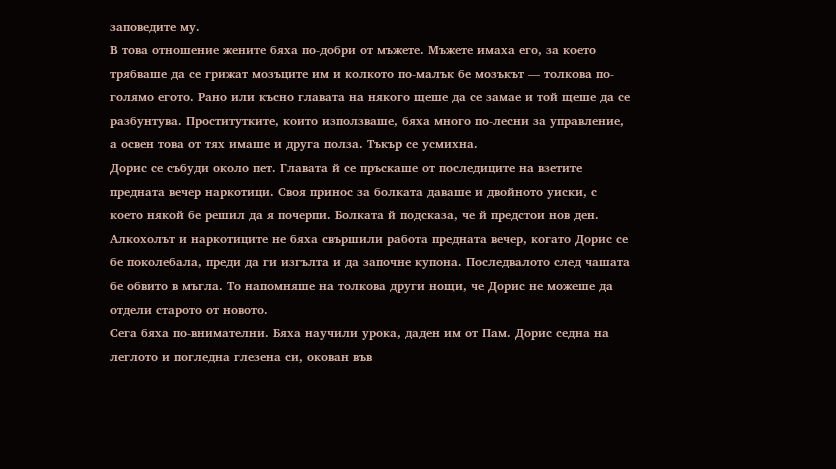заповедите му.
В това отношение жените бяха по-добри от мъжете. Мъжете имаха его, за което трябваше да се грижат мозъците им и колкото по-малък бе мозъкът — толкова по-голямо егото. Рано или късно главата на някого щеше да се замае и той щеше да се разбунтува. Проститутките, които използваше, бяха много по-лесни за управление, а освен това от тях имаше и друга полза. Тъкър се усмихна.
Дорис се събуди около пет. Главата й се пръскаше от последиците на взетите предната вечер наркотици. Своя принос за болката даваше и двойното уиски, с което някой бе решил да я почерпи. Болката й подсказа, че й предстои нов ден. Алкохолът и наркотиците не бяха свършили работа предната вечер, когато Дорис се бе поколебала, преди да ги изгълта и да започне купона. Последвалото след чашата бе обвито в мъгла. То напомняше на толкова други нощи, че Дорис не можеше да отдели старото от новото.
Сега бяха по-внимателни. Бяха научили урока, даден им от Пам. Дорис седна на леглото и погледна глезена си, окован във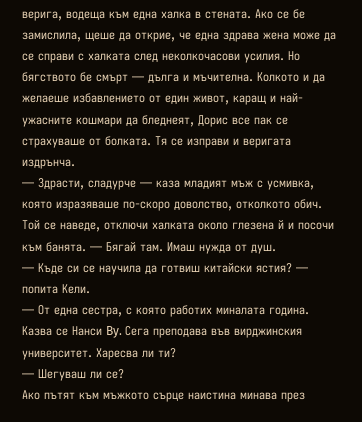верига, водеща към една халка в стената. Ако се бе замислила, щеше да открие, че една здрава жена може да се справи с халката след неколкочасови усилия. Но бягството бе смърт — дълга и мъчителна. Колкото и да желаеше избавлението от един живот, каращ и най-ужасните кошмари да бледнеят, Дорис все пак се страхуваше от болката. Тя се изправи и веригата издрънча.
— Здрасти, сладурче — каза младият мъж с усмивка, която изразяваше по-скоро доволство, отколкото обич. Той се наведе, отключи халката около глезена й и посочи към банята. — Бягай там. Имаш нужда от душ.
— Къде си се научила да готвиш китайски ястия? — попита Кели.
— От една сестра, с която работих миналата година. Казва се Нанси By. Сега преподава във вирджинския университет. Харесва ли ти?
— Шегуваш ли се?
Ако пътят към мъжкото сърце наистина минава през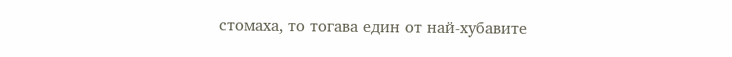стомаха, то тогава един от най-хубавите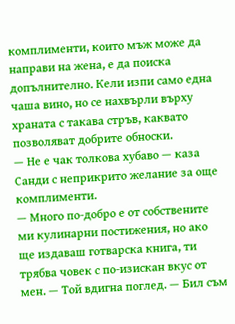комплименти, които мъж може да направи на жена, е да поиска допълнително. Кели изпи само една чаша вино, но се нахвърли върху храната с такава стръв, каквато позволяват добрите обноски.
— Не е чак толкова хубаво — каза Санди с неприкрито желание за още комплименти.
— Много по-добро е от собствените ми кулинарни постижения, но ако ще издаваш готварска книга, ти трябва човек с по-изискан вкус от мен. — Той вдигна поглед. — Бил съм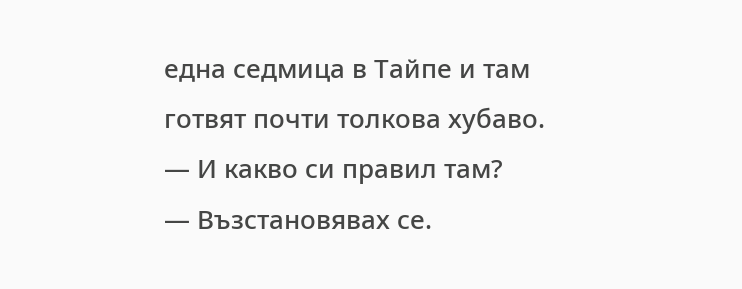една седмица в Тайпе и там готвят почти толкова хубаво.
— И какво си правил там?
— Възстановявах се.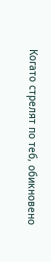Когато стрелят по теб, обикновено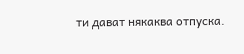ти дават някаква отпуска.